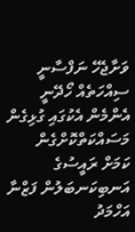ވަށާޖެހޭ ނަފްސާނީ ސިއްހަތެއް ހޯދޭނީ އެންމެން އެކުގައި ގުޅިގެން މަސައްކަތްކޮށްގެން ކަމަށް ރައީސުގެ އަނބިކަނބަލުން ފަޒްނާ އަހްމަދު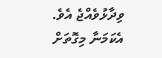ވިދާޅުވެއްޖެ އެވެ.
އެކަމަނާ މިގޮތަށް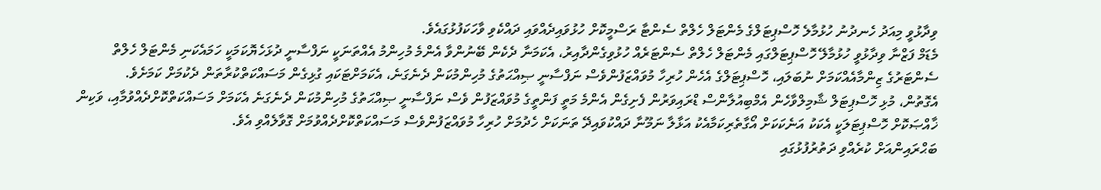ވިދާޅުވީ މިއަދު ހެނދުނު ހުޅުމާލެ ހޮސްޕިޓަލްގެ މެންޓަލް ހެލްތް ސެންޓާ ރަސްމީކޮށް ހުޅުވައިދެއްވައި ދައްކެވި ވާހަކަފުޅުގައެވެ.
މެޑަމް ފަޒްނާ ވިދާޅުވީ ހުޅުމާލޭ ހޮސްޕިޓަލްގައި މެންޓަލް ހެލްތް ސެންޓަރެއް ހުޅުވިގެންދާއިރު، އެކަމަނާ ދެކެން ބޭނުންވާ އެންމެ މުހިންމު އެއްތަނަކީ ނަފްސާނީ ދުޅަހެޔޮކަމަކީ ހަމައެކަނި މެންޓަލް ހެލްތް ސެންޓަރުގެ ޒިންމާއެއްކަމަށް ނުބަލައި، ހޮސްޕިޓަލްގެ އެހެން ހުރިހާ މުވައްޒަފުންވެސް ނަފްސާނީ ޞިއްޙަތުގެ މުހިންމުކަން ދެނެގަނެ، އެކަމަށްޓަކައި ގުޅިގެން މަސައްކަތްކުރާތަން ދެކުމަށް ކަމަށެވެ.
އެގޮތުން، މުޅި ހޮސްޕިޓަލް ޝާމިލްވާހެން އެމްބިއުލާންސް ޑްރައިވަރުން ފެށިގެން އެންމެ މަތީ ފަންތީގެ މުވައްޒަފުން ވެސް ނަފްސާނީ ޞިއްޙަތުގެ މުހިންމުކަން ދެނެގަނެ އެކަމަށް މަސައްކަތްކޮށްދެއްވުމާއި، ވަކިން ޚާއްޞަކޮށް ހޮސްޕިޓަލަކީ އެކަކު އަނެކަކަށް އޯގާތެރިކަމާއެކު އަޅާލާ ނަމޫނާ ދައްކުވައިދޭ ތަނަކަށް ހެދުމަށް ހުރިހާ މުވައްޒަފުންވެސް މަސައްކަތްކޮށްދެއްވުމަށް ގޮވާލެއްވި އެވެ.
ބަޙްރައިންއަށް ކުރެއްވި ދަތުރުފުޅުގައި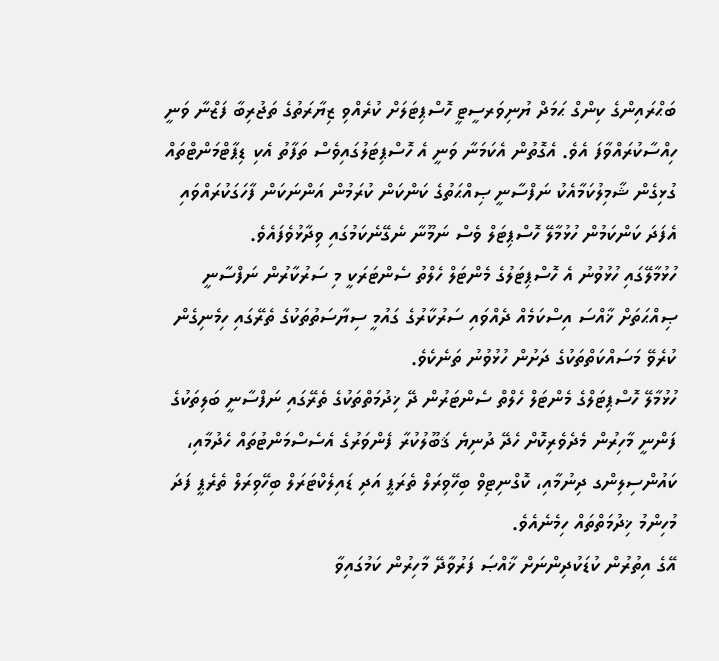ބަޙްރައިންގެ ކިންގް ޙަމަދް ޔުނިވަރސީޓީ ހޮސްޕިޓަލަށް ކުރެއްވި ޒިޔާރަތުގެ ތަޖުރިބާ ފަޒްނާ ވަނީ ހިއްސާކުރައްވާފަ އެވެ. އެގޮތުން އެކަމަނާ ވަނީ އެ ހޮސްޕިޓަލުގައިވެސް ތަފާތު އެކި ޑިޕާޓްމަންޓްތައް ގުޅިގެން ޝާމިލުކަމާއެކު ނަފްސާނީ ޞިއްޙަތުގެ ކަންކަން ކުރަމުން އަންނަކަން ފާހަގަކުރައްވައި އެފަދަ ކަންކަމުން ހުޅުމާލޭ ހޮސްޕިޓަލް ވެސް ނަމޫނާ ނެގޭނެކަމުގައި ވިދާޅުވެފައެވެ.
ހުޅުމާލޭގައި ހުޅުވުނު އެ ހޮސްޕިޓަލުގެ މެންޓަލް ހެލްތު ސެންޓަރަކީ މި ސަރުކާރުން ނަފްސާނީ ޞިއްޙަތަށް ޚާއްސަ އިސްކަމެއް ދެއްވައި ސަރުކާރުގެ ގައުމީ ސިޔާސަތުތަކުގެ ތެރޭގައި ހިމެނިގެން ކުރެވޭ މަސައްކަތްތަކުގެ ދަށުން ހުޅުވުނު ތަނެކެވެ.
ހުޅުމާލޭ ހޮސްޕިޓަލްގެ މެންޓަލް ހެލްތް ސެންޓަރުން ދޭ ޚިދުމަތްތަކުގެ ތެރޭގައި ނަފްސާނީ ބަލިތަކުގެ ފަންނީ މާހިރުން މެދެވެރިކޮށް ހެދޭ ދުނިޔެ ޤަބޫލުކުރާ ފެންވަރުގެ އެސެސްމަންޓުތައް ހެދުމާއި، ކައުންސިލިންގ ދިނުމާއި، ކޮގްނިޓިވް ބިހޭވިރަލް ތެރަޕީ އަދި ޑައިލެކްޓަރަލް ބިހޭވިރަލް ތެރެޕީ ފަދަ މުހިންމު ޚިދުމަތްތައް ހިމެނެއެވެ.
އޭގެ އިތުރުން ކުޑަކުދިންނަށް ޚާއްޞަ ފަރުވާދޭ މާހިރުން ކަމުގައިވާ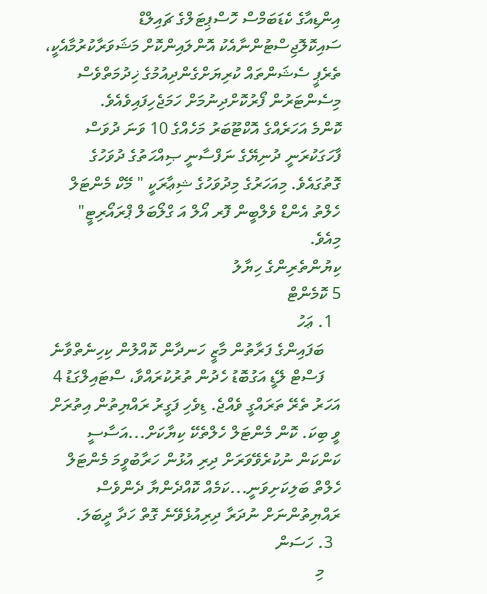އިންޑިއާގެ ކެޑަބަމްސް ހޮސްޕިޓަލްގެ ޗައިލްޑް ސައިކޮލޮޖިސްޓުންނާއެކު އޮންލައިންކޮށް މަޝަވަރާކުރުމާއެކީ، ތެރެޕީ ސެޝަންތައް ކުރިޔަށްގެންދިއުމުގެ ޚިދުމަތްވެސް މިސެންޓަރުން ފޯރުކޮށްދިނުމަށް ހަމަޖެހިފައިވެއެވެ.
ކޮންމެ އަހަރެއްގެ އޮކްޓޫބަރު މަހެއްގެ 10 ވަނަ ދުވަސް ފާހަގަކުރަނީ ދުނިޔޭގެ ނަފްސާނީ ޞިއްޙަތުގެ ދުވަހުގެ ގޮތުގައެވެ. މިއަހަރުގެ މިދުވަހުގެ ޝިޢާރަކީ " މޭކް މެންޓަލް ހެލްތު އެންޑް ވެލްބީން ފޮރ އޯލް އަ ގްލޯބަލް ޕްރައޯރިޓީ" މިއެވެ.
ކިޔުންތެރިންގެ ހިޔާލު
5 ކޮމެންޓް
  1. ޢަހު
    ބަފައިންގެ ފަރާތުން މާޒީ ހަނދާން ކޮއްލުން ކިހިނެތްވާނެ
    ފަސްޓް ލޭޑީ އަގުބޮޑު ހެދުން ތުރުކުރައްވާ، ސްޓައިލްގަޑު 4 އަހަރު ތެރޭ ތަރައްގީ ވެއްޖެ. ޑިވެހި ފަގީރު ރައްޔިތުން އިތުރަށް ވީ ބިކަ. ކޮން މެންޓަލް ހެލްތެކޭ ކިޔާކަށް...އަސާސީ ކަންކަން ނުކުރެވޭވަރަށް ދިރި އުޅުން ހަރާބުވީމަ މެންޓަލް ހެލްތް ބަލިކަށިވަނީ...ކަމެއް ކޮއްދެންޔާ ދެންވެސް ރައްޔިތުންނަށް ނުދަރާ ދިރިއުޅެވޭނެ ގޮތް ހަދާ ދީބަލަ.
  3. ހަސަން
    މި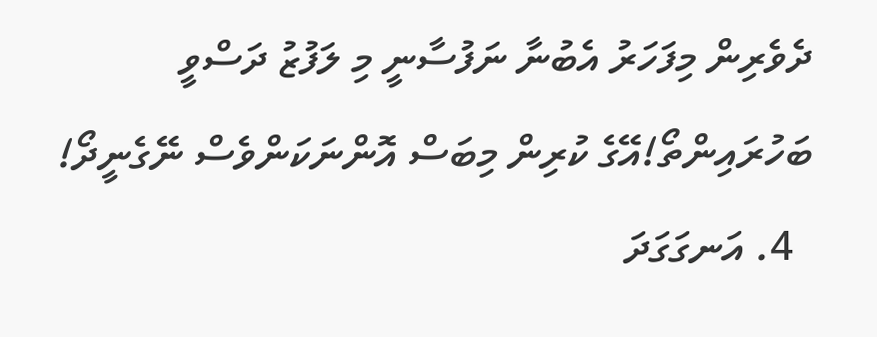ދެވެރިން މިފަހަރު އެބުނާ ނަފުސާނީ މި ލަފުޒު ދަސްވީ ބަހުރައިންތޯ!އޭގެ ކުރިން މިބަސް އޮންނަކަންވެސް ނޭގެނީދޯ!
  4. އަނގަގަދަ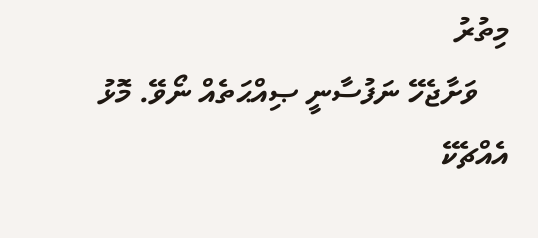މިތުރު
    ވަށާޖެހޭ ނަފުސާނީ ޞިއްޙަތެއް ނޯވޭ. މޮޅު އެއްޗެކޭ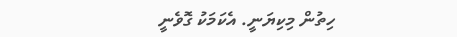ހިތުން މިކިޔަނީ. އެކަމަކު ގޮވެނީ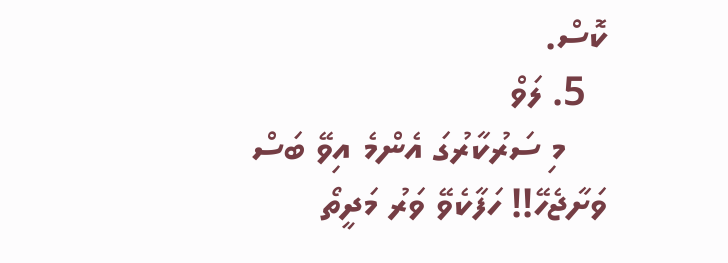ކޮސް.
  5. ލަވް
    މި ސަރުކާރުގަ އެންމެ އިވޭ ބަސް ވަށާޖެހޭ!! ހަފާކެވޭ ވަރު މަދީތޯ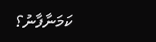ކަމަނާފާނު؟